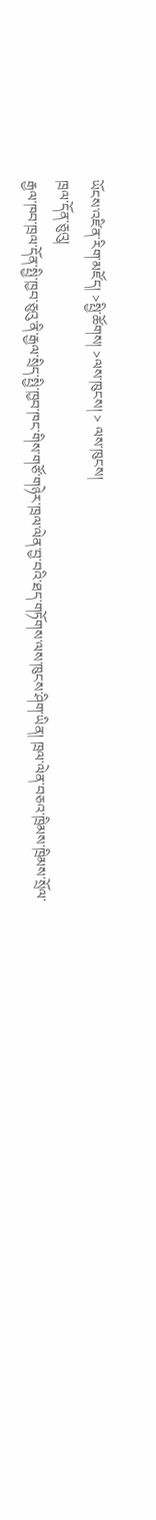ཡོངས་འཛིན་རིག་མཛོད། >སྤྱི་ཚོགས། >ལས་ཁུངས། > ལས་ཁུངས།
ཁྲལ་དོན་ཅུའུ།
རྒྱལ་ཁབ་ཁྲལ་དོན་སྤྱི་ཁྱབ་ཅུའུ་ནི་རྒྱལ་སྲིད་སྤྱི་ཁྱབ་ཁང་གིས་གཙོ་གཉེར་ཁྲལ་ལེན་བྱ་བའི་ཐད་གཏོགས་ལས་ཁུངས་ཤིག་ཡིན། ཁྲལ་ལེན་བཅའ་ཁྲིམས་ཁྲིམས་སྲོལ་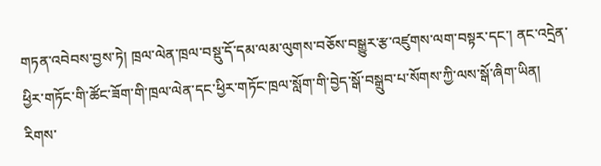གཏན་འབེབས་བྱས་ཏེ། ཁྲལ་ལེན་ཁྲལ་བསྡུ་དོ་དམ་ལམ་ལུགས་བཅོས་བསྒྱུར་རྩ་འཛུགས་ལག་བསྟར་དང་། ནང་འདྲེན་ཕྱིར་གཏོང་གི་ཚོང་ཟོག་གི་ཁྲལ་ལེན་དང་ཕྱིར་གཏོང་ཁྲལ་སློག་གི་བྱེད་སྒོ་བསྒྲུབ་པ་སོགས་ཀྱི་ལས་སྒོ་ཞིག་ཡིན།
རིགས་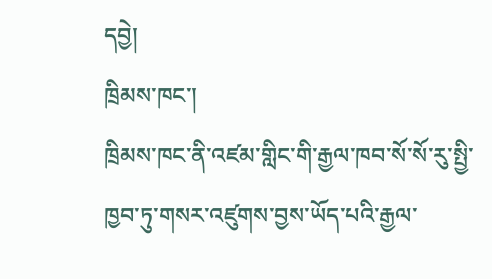དབྱེ།
ཁྲིམས་ཁང་།
ཁྲིམས་ཁང་ནི་འཛམ་གླིང་གི་རྒྱལ་ཁབ་སོ་སོ་རུ་སྤྱི་ཁྱབ་ཏུ་གསར་འཛུགས་བྱས་ཡོད་པའི་རྒྱལ་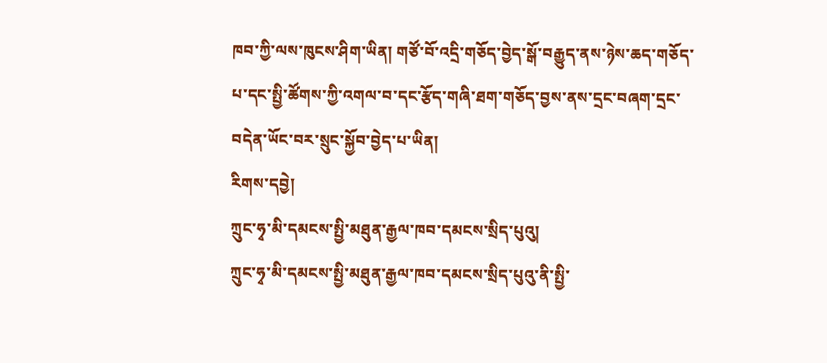ཁབ་ཀྱི་ལས་ཁུངས་ཤིག་ཡིན། གཙོ་བོ་འདྲི་གཅོད་བྱེད་སྒོ་བརྒྱུད་ནས་ཉེས་ཆད་གཅོད་པ་དང་སྤྱི་ཚོགས་ཀྱི་འགལ་བ་དང་རྩོད་གཞི་ཐག་གཅོད་བྱས་ནས་དྲང་བཞག་དྲང་བདེན་ཡོང་བར་སྲུང་སྐྱོབ་བྱེད་པ་ཡིན།
རིགས་དབྱེ།
ཀྲུང་ཧྭ་མི་དམངས་སྤྱི་མཐུན་རྒྱལ་ཁབ་དམངས་སྲིད་པུའུ།
ཀྲུང་ཧྭ་མི་དམངས་སྤྱི་མཐུན་རྒྱལ་ཁབ་དམངས་སྲིད་པུའུ་ནི་སྤྱི་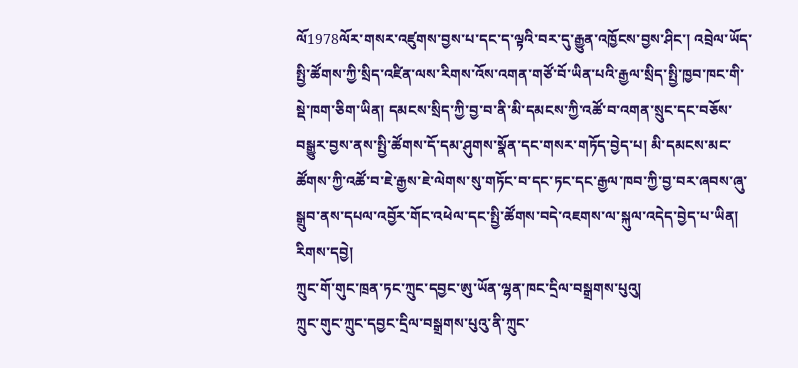ལོ1978ལོར་གསར་འཛུགས་བྱས་པ་དང་ད་ལྟའི་བར་དུ་རྒྱུན་འཁྱོངས་བྱས་ཤིང་། འབྲེལ་ཡོད་སྤྱི་ཚོགས་ཀྱི་སྲིད་འཛིན་ལས་རིགས་འོས་འགན་གཙོ་བོ་ཡིན་པའི་རྒྱལ་སྲིད་སྤྱི་ཁྱབ་ཁང་གི་སྡེ་ཁག་ཅིག་ཡིན། དམངས་སྲིད་ཀྱི་བྱ་བ་ནི་མི་དམངས་ཀྱི་འཚོ་བ་འགན་སྲུང་དང་བཅོས་བསྒྱུར་བྱས་ནས་སྤྱི་ཚོགས་དོ་དམ་ཤུགས་སྣོན་དང་གསར་གཏོད་བྱེད་པ། མི་དམངས་མང་ཚོགས་ཀྱི་འཚོ་བ་ཇེ་རྒྱས་ཇེ་ལེགས་སུ་གཏོང་བ་དང་ཏང་དང་རྒྱལ་ཁབ་ཀྱི་བྱ་བར་ཞབས་ཞུ་སྒྲུབ་ནས་དཔལ་འབྱོར་གོང་འཕེལ་དང་སྤྱི་ཚོགས་བདེ་འཇགས་ལ་སྐུལ་འདེད་བྱེད་པ་ཡིན།
རིགས་དབྱེ།
ཀྲུང་གོ་གུང་ཁྲན་ཏང་ཀྲུང་དབྱང་ཨུ་ཡོན་ལྷན་ཁང་དྲིལ་བསྒྲགས་པུའུ།
ཀྲུང་གུང་ཀྲུང་དབྱང་དྲིལ་བསྒྲགས་པུའུ་ནི་ཀྲུང་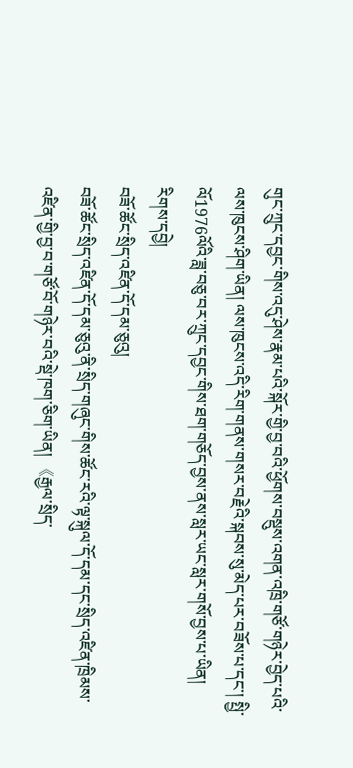གུང་ཀྲུང་དབྱང་གིས་འདུ་ཤེས་རྣམ་པའི་སྐོར་གྱི་བྱ་བའི་ཕྱོགས་བསྡུས་འགན་འཁྲི་གཙོ་གཉེར་བྱེད་པའི་ལས་ཁུངས་ཤིག་ཡིན། ལས་ཁུངས་འདི་རིག་གནས་གསར་བརྗེའི་སྐབས་སུ་མེད་པར་བཟོས་པ་དང་། སྤྱི་ལོ1976ལོའི་ཟླ་བཅུ་བར་ཀྲུང་དབྱང་གིས་ཐག་གཅོད་བྱས་ནས་སླར་ཡང་སླར་གསོ་བྱས་པ་ཡིན།
རིགས་དབྱེ།
བཟོ་ཚོང་སྲིད་འཛིན་དོ་དམ་ཅུའུ།
བཟོ་ཚོང་སྲིད་འཛིན་དོ་དམ་ཅུའུ་ནི་སྲིད་གཞུང་གིས་ཚོང་རའི་ལྟ་སྐུལ་དོ་དམ་དང་སྲིད་འཛིན་ཁྲིམས་འཛིན་གྱི་བྱ་བ་གཙོ་བོ་གཉེར་བའི་སྡེ་ཁག་ཅིག་ཡིན། 《རྒྱལ་སྲིད་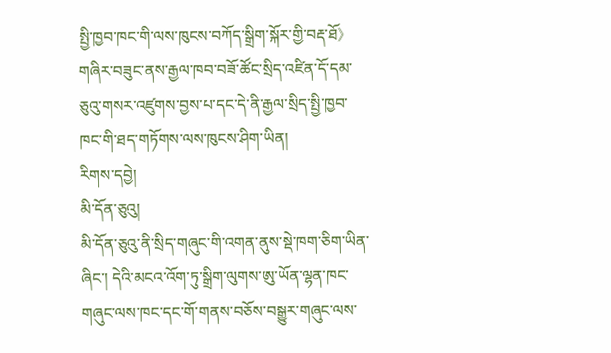སྤྱི་ཁྱབ་ཁང་གི་ལས་ཁུངས་བཀོད་སྒྲིག་སྐོར་གྱི་བརྡ་ཐོ》གཞིར་བཟུང་ནས་རྒྱལ་ཁབ་བཟོ་ཚོང་སྲིད་འཛིན་དོ་དམ་ཅུའུ་གསར་འཛུགས་བྱས་པ་དང་དེ་ནི་རྒྱལ་སྲིད་སྤྱི་ཁྱབ་ཁང་གི་ཐད་གཏོགས་ལས་ཁུངས་ཤིག་ཡིན།
རིགས་དབྱེ།
མི་དོན་ཅུའུ།
མི་དོན་ཅུའུ་ནི་སྲིད་གཞུང་གི་འགན་ནུས་སྡེ་ཁག་ཅིག་ཡིན་ཞིང་། དེའི་མངའ་འོག་ཏུ་སྒྲིག་ལུགས་ཨུ་ཡོན་ལྷན་ཁང་གཞུང་ལས་ཁང་དང་གོ་གནས་བཅོས་བསྒྱུར་གཞུང་ལས་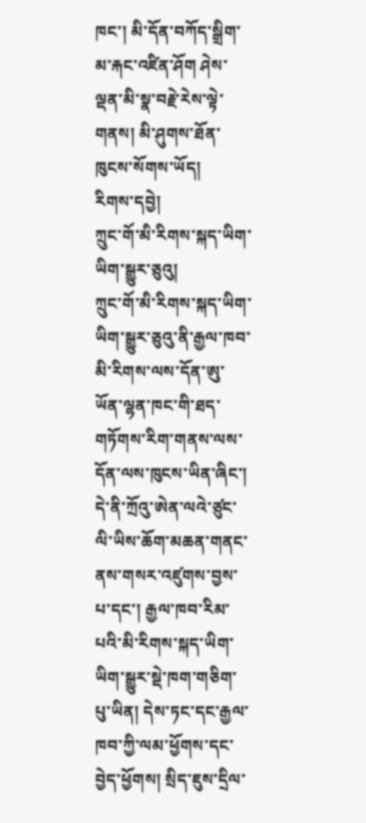ཁང་། མི་དོན་བཀོད་སྒྲིག་མ་རྐང་འཛིན་ཤོག ཤེས་ལྡན་མི་སྣ་བརྗེ་རེས་ལྟེ་གནས། མི་ཤུགས་ཐོན་ཁུངས་སོགས་ཡོད།
རིགས་དབྱེ།
ཀྲུང་གོ་མི་རིགས་སྐད་ཡིག་ཡིག་སྒྱུར་ཅུའུ།
ཀྲུང་གོ་མི་རིགས་སྐད་ཡིག་ཡིག་སྒྱུར་ཅུའུ་ནི་རྒྱལ་ཁབ་མི་རིགས་ལས་དོན་ཨུ་ཡོན་ལྷན་ཁང་གི་ཐད་གཏོགས་རིག་གནས་ལས་དོན་ལས་ཁུངས་ཡིན་ཞིང་། དེ་ནི་ཀྲོའུ་ཨེན་ལའེ་ཙུང་ལི་ཡིས་ཆོག་མཆན་གནང་ནས་གསར་འཛུགས་བྱས་པ་དང་། རྒྱལ་ཁབ་རིམ་པའི་མི་རིགས་སྐད་ཡིག་ཡིག་སྒྱུར་སྡེ་ཁག་གཅིག་པུ་ཡིན། དེས་ཏང་དང་རྒྱལ་ཁབ་ཀྱི་ལམ་ཕྱོགས་དང་བྱེད་ཕྱོགས། སྲིད་ཇུས་དྲིལ་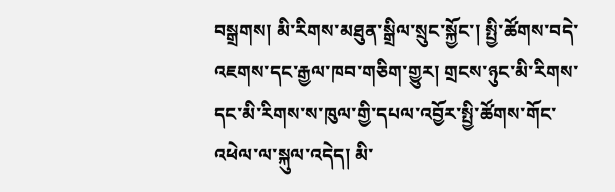བསྒྲགས། མི་རིགས་མཐུན་སྒྲིལ་སྲུང་སྐྱོང་། སྤྱི་ཚོགས་བདེ་འཇགས་དང་རྒྱལ་ཁབ་གཅིག་གྱུར། གྲངས་ཉུང་མི་རིགས་དང་མི་རིགས་ས་ཁུལ་གྱི་དཔལ་འབྱོར་སྤྱི་ཚོགས་གོང་འཕེལ་ལ་སྐུལ་འདེད། མི་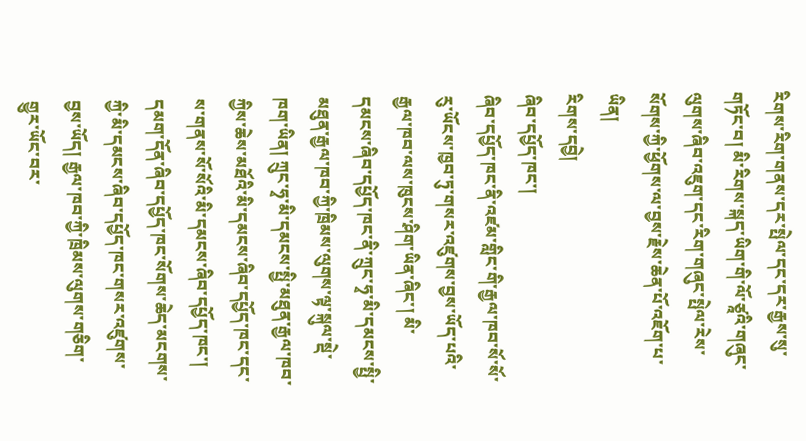རིགས་རིག་གནས་དར་སྤེལ་དང་དར་རྒྱས་སུ་གཏོང་བ། མི་རིགས་སྐད་ཡིག་གི་ལོ་ཙཱའི་གཞུང་ལུགས་ཞིབ་འཇུག་དང་རིག་གཞུང་སྤེལ་རེས་སོགས་ཀྱི་ཕྱོགས་ལ་བྱས་རྗེས་ཆེན་པོ་འཇོག་པ་ཡིན།
རིགས་དབྱེ།
ཞིབ་དཔྱོད་ཁང་།
ཞིབ་དཔྱོད་ཁང་ནི་འཛམ་གླིང་གི་རྒྱལ་ཁབ་སོ་སོ་རུ་ཡོངས་ཁྱབ་ཏུ་གསར་འཛུགས་བྱས་ཡོད་པའི་རྒྱལ་ཁབ་ལས་ཁུངས་ཤིག་ཡིན་ཞིང་། མི་དམངས་ཞིབ་དཔྱོད་ཁང་ནི་ཀྲུང་ཧྭ་མི་དམངས་སྤྱི་མཐུན་རྒྱལ་ཁབ་ཀྱི་ཁྲིམས་ལུགས་ལྟ་སྐུལ་སྡེ་ཁག་ཡིན། ཀྲུང་ཧྭ་མི་དམངས་སྤྱི་མཐུན་རྒྱལ་ཁབ་ཀྱིས་ཆེས་མཐོའི་མི་དམངས་ཞིབ་དཔྱོད་ཁང་དང་ས་གནས་སོ་སོའི་མི་དམངས་ཞིབ་དཔྱོད་ཁང་། དམག་དོན་ཞིབ་དཔྱོད་ཁང་སོགས་ཆེད་མངགས་ཀྱི་མི་དམངས་ཞིབ་དཔྱོད་ཁང་གསར་འཛུགས་བྱས་ཡོད། རྒྱལ་ཁབ་ཀྱི་ཁྲིམས་ལུགས་གཅིག་གྱུར་ཡོང་བར་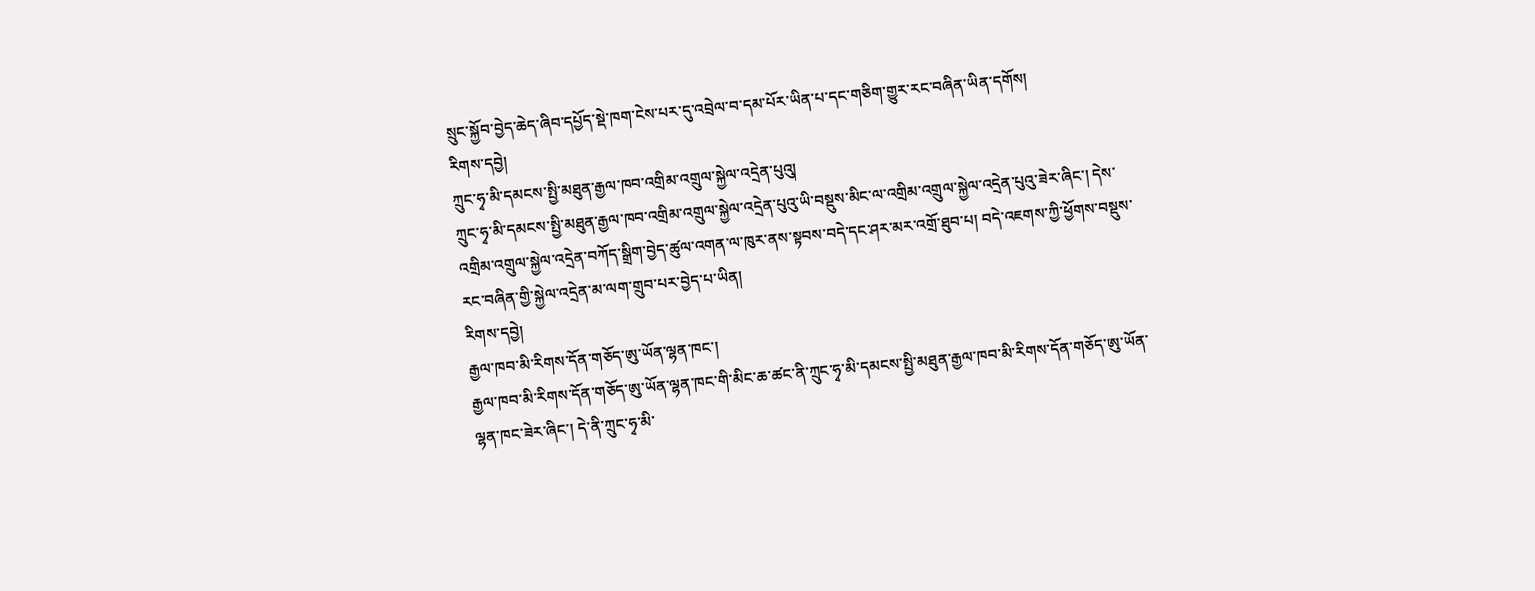སྲུང་སྐྱོབ་བྱེད་ཆེད་ཞིབ་དཔྱོད་སྡེ་ཁག་ངེས་པར་དུ་འབྲེལ་བ་དམ་པོར་ཡིན་པ་དང་གཅིག་གྱུར་རང་བཞིན་ཡིན་དགོས།
རིགས་དབྱེ།
ཀྲུང་ཧྭ་མི་དམངས་སྤྱི་མཐུན་རྒྱལ་ཁབ་འགྲིམ་འགྲུལ་སྐྱེལ་འདྲེན་པུའུ།
ཀྲུང་ཧྭ་མི་དམངས་སྤྱི་མཐུན་རྒྱལ་ཁབ་འགྲིམ་འགྲུལ་སྐྱེལ་འདྲེན་པུའུ་ཡི་བསྡུས་མིང་ལ་འགྲིམ་འགྲུལ་སྐྱེལ་འདྲེན་པུའུ་ཟེར་ཞིང་། དེས་འགྲིམ་འགྲུལ་སྐྱེལ་འདྲེན་བཀོད་སྒྲིག་བྱེད་ཚུལ་འགན་ལ་ཁུར་ནས་སྟབས་བདེ་དང་ཤར་མར་འགྲོ་ཐུབ་པ། བདེ་འཇགས་ཀྱི་ཕྱོགས་བསྡུས་རང་བཞིན་གྱི་སྐྱེལ་འདྲེན་མ་ལག་གྲུབ་པར་བྱེད་པ་ཡིན།
རིགས་དབྱེ།
རྒྱལ་ཁབ་མི་རིགས་དོན་གཅོད་ཨུ་ཡོན་ལྷན་ཁང་།
རྒྱལ་ཁབ་མི་རིགས་དོན་གཅོད་ཨུ་ཡོན་ལྷན་ཁང་གི་མིང་ཆ་ཚང་ནི་ཀྲུང་ཧྭ་མི་དམངས་སྤྱི་མཐུན་རྒྱལ་ཁབ་མི་རིགས་དོན་གཅོད་ཨུ་ཡོན་ལྷན་ཁང་ཟེར་ཞིང་། དེ་ནི་ཀྲུང་ཧྭ་མི་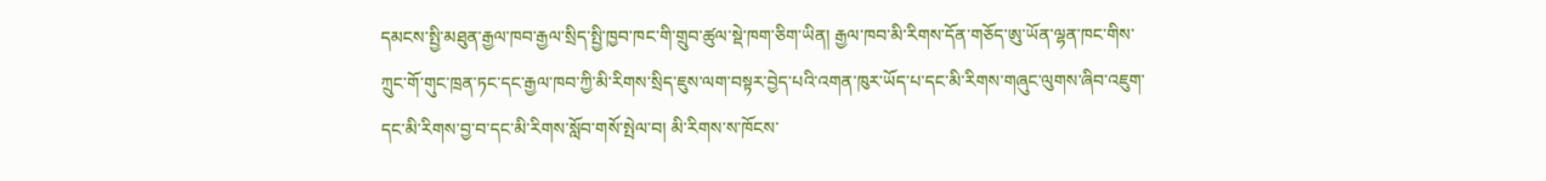དམངས་སྤྱི་མཐུན་རྒྱལ་ཁབ་རྒྱལ་སྲིད་སྤྱི་ཁྱབ་ཁང་གི་གྲུབ་ཚུལ་སྡེ་ཁག་ཅིག་ཡིན། རྒྱལ་ཁབ་མི་རིགས་དོན་གཅོད་ཨུ་ཡོན་ལྷན་ཁང་གིས་ཀྲུང་གོ་གུང་ཁྲན་ཏང་དང་རྒྱལ་ཁབ་ཀྱི་མི་རིགས་སྲིད་ཇུས་ལག་བསྟར་བྱེད་པའི་འགན་ཁུར་ཡོད་པ་དང་མི་རིགས་གཞུང་ལུགས་ཞིབ་འཇུག་དང་མི་རིགས་བྱ་བ་དང་མི་རིགས་སློབ་གསོ་སྤེལ་བ། མི་རིགས་ས་ཁོངས་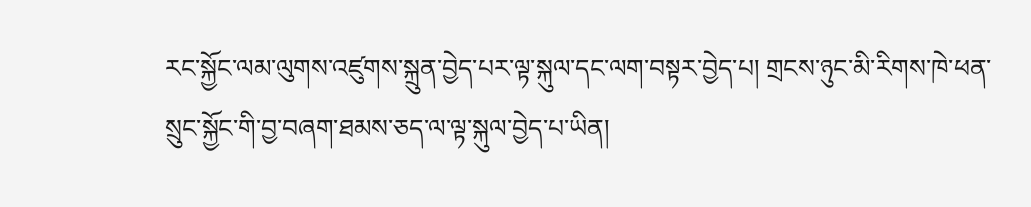རང་སྐྱོང་ལམ་ལུགས་འཛུགས་སྐྲུན་བྱེད་པར་ལྟ་སྐུལ་དང་ལག་བསྟར་བྱེད་པ། གྲངས་ཉུང་མི་རིགས་ཁེ་ཕན་སྲུང་སྐྱོང་གི་བྱ་བཞག་ཐམས་ཅད་ལ་ལྟ་སྐུལ་བྱེད་པ་ཡིན།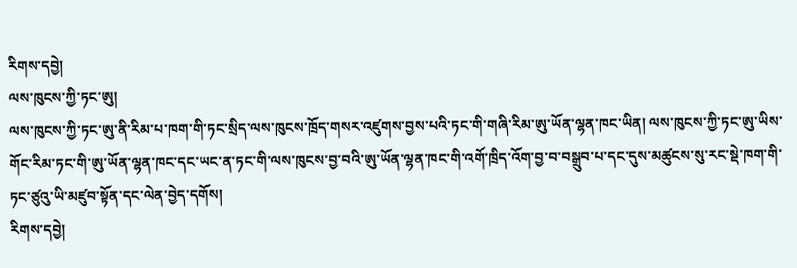རིགས་དབྱེ།
ལས་ཁུངས་ཀྱི་ཏང་ཨུ།
ལས་ཁུངས་ཀྱི་ཏང་ཨུ་ནི་རིམ་པ་ཁག་གི་ཏང་སྲིད་ལས་ཁུངས་ཁྲོད་གསར་འཛུགས་བྱས་པའི་ཏང་གི་གཞི་རིམ་ཨུ་ཡོན་ལྷན་ཁང་ཡིན། ལས་ཁུངས་ཀྱི་ཏང་ཨུ་ཡིས་གོང་རིམ་ཏང་གི་ཨུ་ཡོན་ལྷན་ཁང་དང་ཡང་ན་ཏང་གི་ལས་ཁུངས་བྱ་བའི་ཨུ་ཡོན་ལྷན་ཁང་གི་འགོ་ཁྲིད་འོག་བྱ་བ་བསྒྲུབ་པ་དང་དུས་མཚུངས་སུ་རང་སྡེ་ཁག་གི་ཏང་ཙུའུ་ཡི་མཛུབ་སྟོན་དང་ལེན་བྱེད་དགོས།
རིགས་དབྱེ།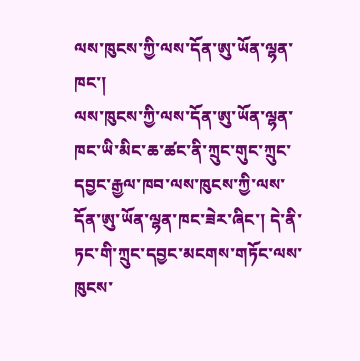ལས་ཁུངས་ཀྱི་ལས་དོན་ཨུ་ཡོན་ལྷན་ཁང་།
ལས་ཁུངས་ཀྱི་ལས་དོན་ཨུ་ཡོན་ལྷན་ཁང་ཡི་མིང་ཆ་ཚང་ནི་ཀྲུང་གུང་ཀྲུང་དབྱང་རྒྱལ་ཁབ་ལས་ཁུངས་ཀྱི་ལས་དོན་ཨུ་ཡོན་ལྷན་ཁང་ཟེར་ཞིང་། དེ་ནི་ཏང་གི་ཀྲུང་དབྱང་མངགས་གཏོང་ལས་ཁུངས་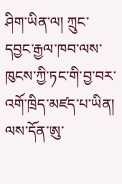ཤིག་ཡིན་ལ། ཀྲུང་དབྱང་རྒྱལ་ཁབ་ལས་ཁུངས་ཀྱི་ཏང་གི་བྱ་བར་འགོ་ཁྲིད་མཛད་པ་ཡིན། ལས་དོན་ཨུ་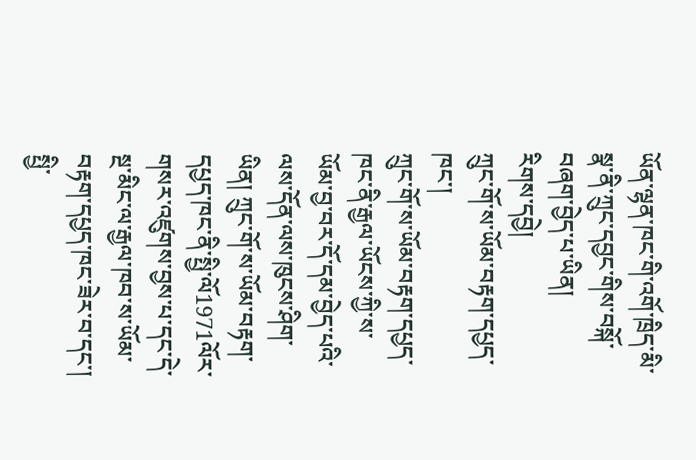ཡོན་ལྷན་ཁང་གི་འགོ་ཁྲིད་མི་སྣ་ནི་ཀྲུང་དབྱང་གིས་བསྐོ་བཞག་བྱེད་པ་ཡིན།
རིགས་དབྱེ།
ཀྲུང་གོ་ས་ཡོམ་བརྟག་དཔྱད་ཁང་།
ཀྲུང་གོ་ས་ཡོམ་བརྟག་དཔྱད་ཁང་ནི་རྒྱལ་ཡོངས་ཀྱི་ས་ཡོམ་བྱ་བར་དོ་དམ་བྱེད་པའི་ལས་དོན་ལས་ཁུངས་ཤིག་ཡིན། ཀྲུང་གོ་ས་ཡོམ་བརྟག་དཔྱད་ཁང་ནི་སྤྱི་ལོ1971ལོར་གསར་འཛུགས་བྱས་པ་དང་དེ་སྔ་མིང་ལ་རྒྱལ་ཁབ་ས་ཡོམ་བརྟག་དཔྱད་ཁང་ཟེར་བ་དང་། སྤྱི་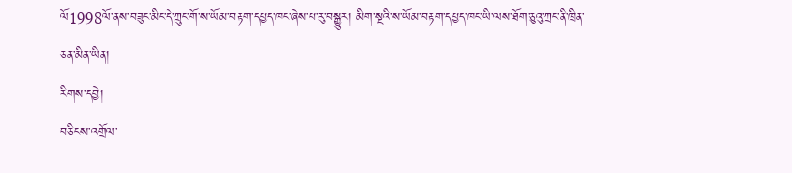ལོ1998ལོ་ནས་བཟུང་མིང་དེ་ཀྲུང་གོ་ས་ཡོམ་བརྟག་དཔྱད་ཁང་ཞེས་པ་རུ་བསྒྱུར། མིག་སྔའི་ས་ཡོམ་བརྟག་དཔྱད་ཁང་ཡི་ལས་ཐོག་ཅུའུ་ཀྲང་ནི་ཁྲིན་ཅན་མིན་ཡིན།
རིགས་དབྱེ།
བཅིངས་འགྲོལ་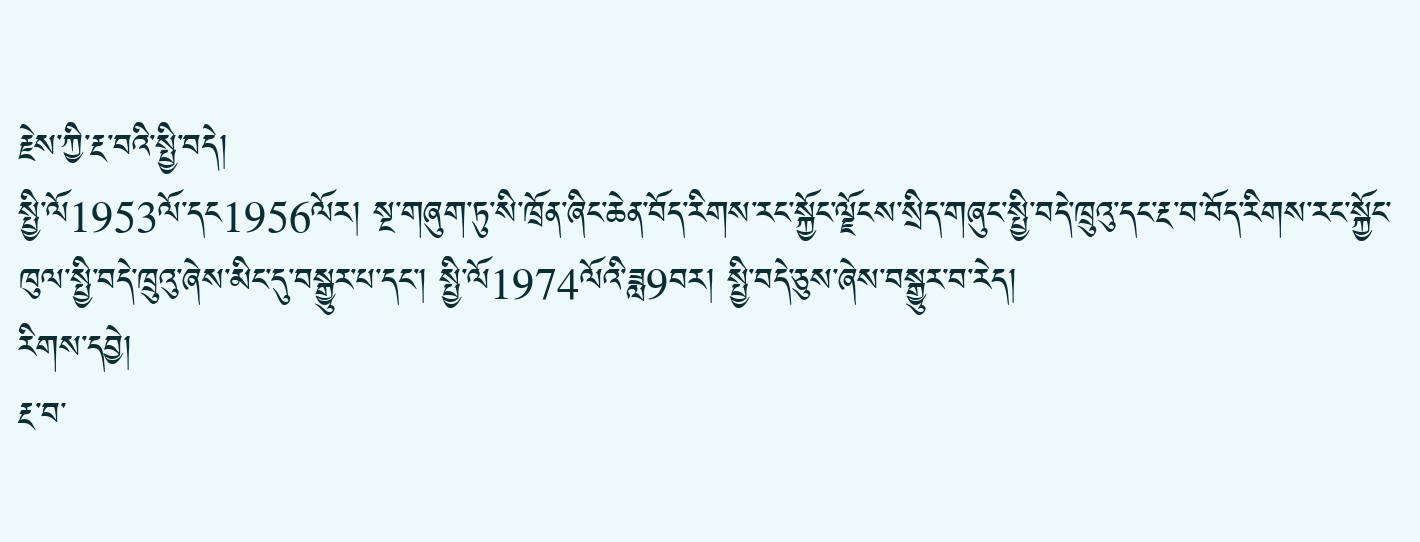རྗེས་ཀྱི་རྔ་བའི་སྤྱི་བདེ།
སྤྱི་ལོ1953ལོ་དང1956ལོར། སྔ་གཞུག་ཏུ་སི་ཁྲོན་ཞིང་ཆེན་བོད་རིགས་རང་སྐྱོང་ལྗོངས་སྲིད་གཞུང་སྤྱི་བདེ་ཁྲུའུ་དང་རྔ་བ་བོད་རིགས་རང་སྐྱོང་ཁུལ་སྤྱི་བདེ་ཁྲུའུ་ཞེས་མིང་དུ་བསྒྱུར་པ་དང་། སྤྱི་ལོ1974ལོའི་ཟླ9བར། སྤྱི་བདེ་ཅུས་ཞེས་བསྒྱུར་བ་རེད།
རིགས་དབྱེ།
རྔ་བ་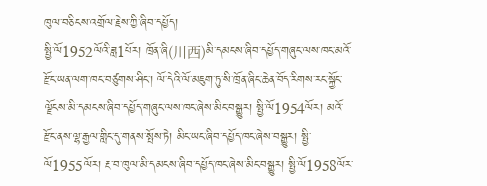ཁུལ་བཅིངས་འགྲོལ་རྗེས་ཀྱི་ཞིབ་དཔྱོད།
སྤྱི་ལོ1952ལོའི་ཟླ1པོར། ཁྲོན་ཞི(川西)མི་དམངས་ཞིབ་དཔྱོད་གཞུང་ལས་ཁང་མའོ་རྫོང་ཡན་ལག་ཁང་བཙུགས་ཤིང་། ལོ་དེའི་ལོ་མཇུག་ཏུ་སི་ཁྲོན་ཞིང་ཆེན་བོད་རིགས་རང་སྐྱོང་ལྗོངས་མི་དམངས་ཞིབ་དཔྱོད་གཞུང་ལས་ཁང་ཞེས་མིང་བསྒྱུར། སྤྱི་ལོ1954ལོར། མའོ་རྫོང་ནས་ལྷ་རྒྱལ་གླིང་དུ་གནས་སྤོས་ཏེ། མིང་ཡང་ཞིབ་དཔྱོད་ཁང་ཞེས་བསྒྱུར། སྤྱི་ལོ1955ལོར། རྔ་བ་ཁུལ་མི་དམངས་ཞིབ་དཔྱོད་ཁང་ཞེས་མིང་བསྒྱུར། སྤྱི་ལོ1958ལོར་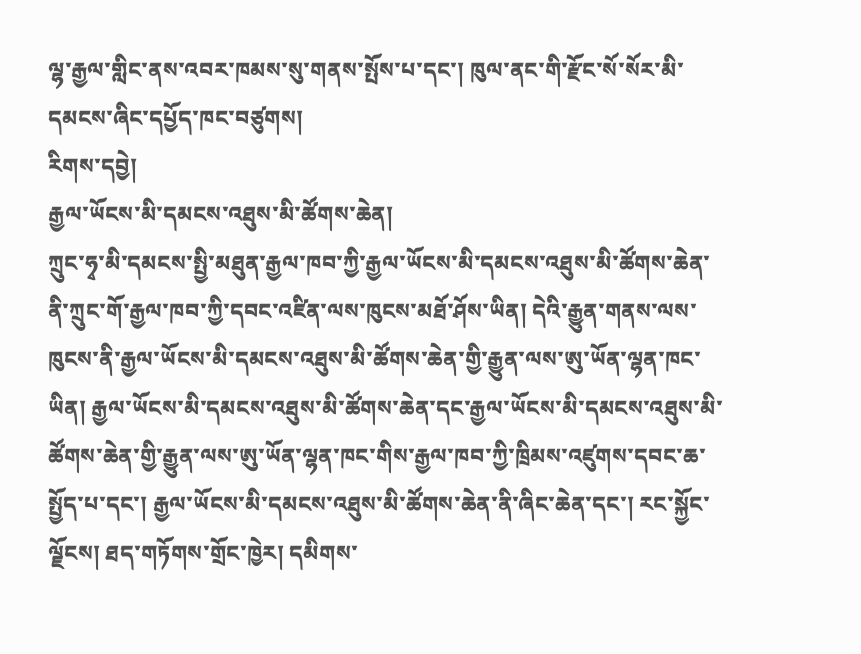ལྷ་རྒྱལ་གླིང་ནས་འབར་ཁམས་སུ་གནས་སྤོས་པ་དང་། ཁུལ་ནང་གི་རྫོང་སོ་སོར་མི་དམངས་ཞིང་དཔྱོད་ཁང་བཙུགས།
རིགས་དབྱེ།
རྒྱལ་ཡོངས་མི་དམངས་འཐུས་མི་ཚོགས་ཆེན།
ཀྲུང་ཧྭ་མི་དམངས་སྤྱི་མཐུན་རྒྱལ་ཁབ་ཀྱི་རྒྱལ་ཡོངས་མི་དམངས་འཐུས་མི་ཚོགས་ཆེན་ནི་ཀྲུང་གོ་རྒྱལ་ཁབ་ཀྱི་དབང་འཛིན་ལས་ཁུངས་མཐོ་ཤོས་ཡིན། དེའི་རྒྱུན་གནས་ལས་ཁུངས་ནི་རྒྱལ་ཡོངས་མི་དམངས་འཐུས་མི་ཚོགས་ཆེན་གྱི་རྒྱུན་ལས་ཨུ་ཡོན་ལྷན་ཁང་ཡིན། རྒྱལ་ཡོངས་མི་དམངས་འཐུས་མི་ཚོགས་ཆེན་དང་རྒྱལ་ཡོངས་མི་དམངས་འཐུས་མི་ཚོགས་ཆེན་གྱི་རྒྱུན་ལས་ཨུ་ཡོན་ལྷན་ཁང་གིས་རྒྱལ་ཁབ་ཀྱི་ཁྲིམས་འཛུགས་དབང་ཆ་སྤྱོད་པ་དང་། རྒྱལ་ཡོངས་མི་དམངས་འཐུས་མི་ཚོགས་ཆེན་ནི་ཞིང་ཆེན་དང་། རང་སྐྱོང་ལྗོངས། ཐད་གཏོགས་གྲོང་ཁྱེར། དམིགས་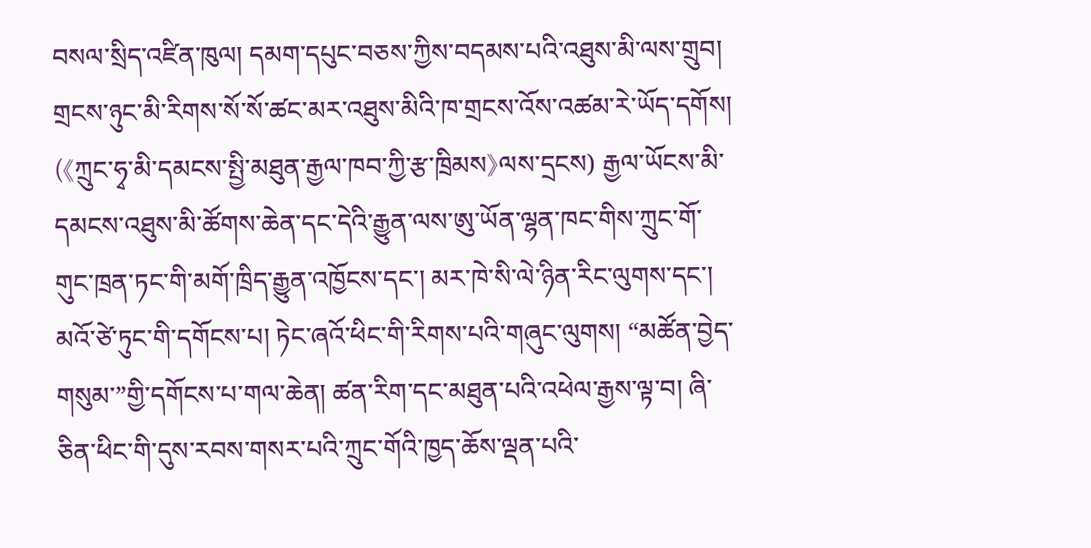བསལ་སྲིད་འཛིན་ཁུལ། དམག་དཔུང་བཅས་ཀྱིས་བདམས་པའི་འཐུས་མི་ལས་གྲུབ། གྲངས་ཉུང་མི་རིགས་སོ་སོ་ཚང་མར་འཐུས་མིའི་ཁ་གྲངས་འོས་འཚམ་རེ་ཡོད་དགོས། (《ཀྲུང་ཧྭ་མི་དམངས་སྤྱི་མཐུན་རྒྱལ་ཁབ་ཀྱི་རྩ་ཁྲིམས》ལས་དྲངས) རྒྱལ་ཡོངས་མི་དམངས་འཐུས་མི་ཚོགས་ཆེན་དང་དེའི་རྒྱུན་ལས་ཨུ་ཡོན་ལྷན་ཁང་གིས་ཀྲུང་གོ་གུང་ཁྲན་ཏང་གི་མགོ་ཁྲིད་རྒྱུན་འཁྱོངས་དང་། མར་ཁེ་སི་ལེ་ཉིན་རིང་ལུགས་དང་། མའོ་ཙེ་ཏུང་གི་དགོངས་པ། ཏེང་ཞའོ་ཕིང་གི་རིགས་པའི་གཞུང་ལུགས། “མཚོན་བྱེད་གསུམ་”གྱི་དགོངས་པ་གལ་ཆེན། ཚན་རིག་དང་མཐུན་པའི་འཕེལ་རྒྱས་ལྟ་བ། ཞི་ཅིན་ཕིང་གི་དུས་རབས་གསར་པའི་ཀྲུང་གོའི་ཁྱད་ཆོས་ལྡན་པའི་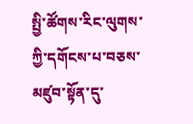སྤྱི་ཚོགས་རིང་ལུགས་ཀྱི་དགོངས་པ་བཅས་མཛུབ་སྟོན་དུ་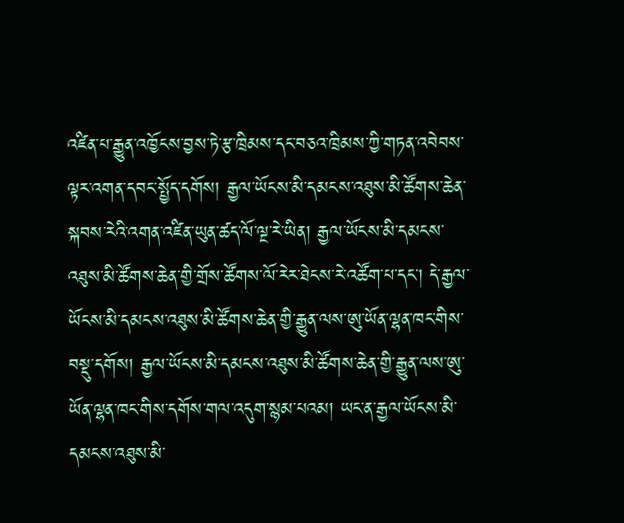འཛིན་པ་རྒྱུན་འཁྱོངས་བྱས་ཏེ་རྩ་ཁྲིམས་དང་བཅའ་ཁྲིམས་ཀྱི་གཏན་འབེབས་ལྟར་འགན་དབང་སྤྱོད་དགོས། རྒྱལ་ཡོངས་མི་དམངས་འཐུས་མི་ཚོགས་ཆེན་སྐབས་རེའི་འགན་འཛིན་ཡུན་ཚད་ལོ་ལྔ་རེ་ཡིན། རྒྱལ་ཡོངས་མི་དམངས་འཐུས་མི་ཚོགས་ཆེན་གྱི་གྲོས་ཚོགས་ལོ་རེར་ཐེངས་རེ་འཚོག་པ་དང་། དེ་རྒྱལ་ཡོངས་མི་དམངས་འཐུས་མི་ཚོགས་ཆེན་གྱི་རྒྱུན་ལས་ཨུ་ཡོན་ལྷན་ཁང་གིས་བསྡུ་དགོས། རྒྱལ་ཡོངས་མི་དམངས་འཐུས་མི་ཚོགས་ཆེན་གྱི་རྒྱུན་ལས་ཨུ་ཡོན་ལྷན་ཁང་གིས་དགོས་གལ་འདུག་སྙམ་པའམ། ཡང་ན་རྒྱལ་ཡོངས་མི་དམངས་འཐུས་མི་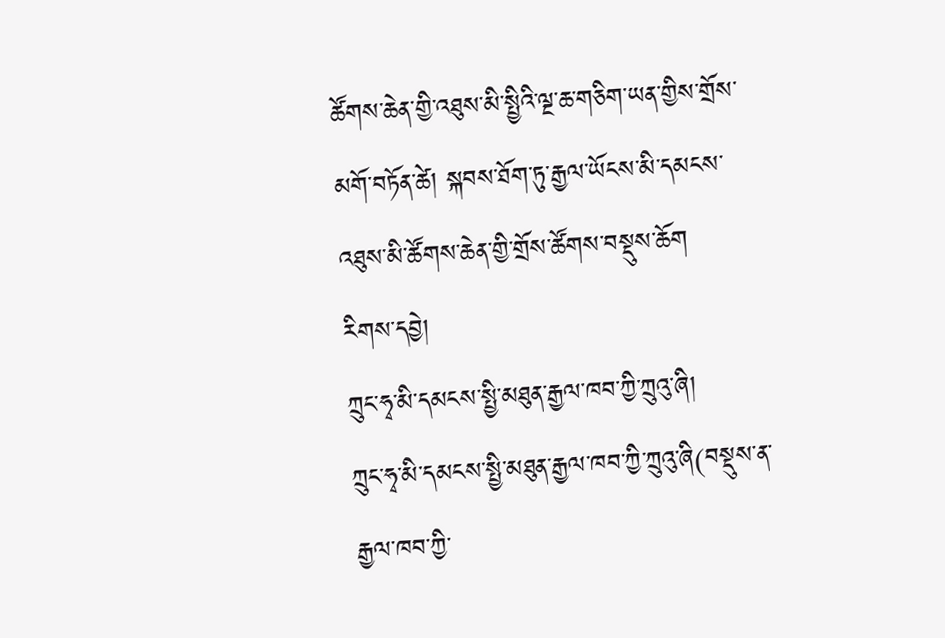ཚོགས་ཆེན་གྱི་འཐུས་མི་སྤྱིའི་ལྔ་ཆ་གཅིག་ཡན་གྱིས་གྲོས་མགོ་བཏོན་ཚེ། སྐབས་ཐོག་ཏུ་རྒྱལ་ཡོངས་མི་དམངས་འཐུས་མི་ཚོགས་ཆེན་གྱི་གྲོས་ཚོགས་བསྡུས་ཆོག
རིགས་དབྱེ།
ཀྲུང་ཧྭ་མི་དམངས་སྤྱི་མཐུན་རྒྱལ་ཁབ་ཀྱི་ཀྲུའུ་ཞི།
ཀྲུང་ཧྭ་མི་དམངས་སྤྱི་མཐུན་རྒྱལ་ཁབ་ཀྱི་ཀྲུའུ་ཞི(བསྡུས་ན་རྒྱལ་ཁབ་ཀྱི་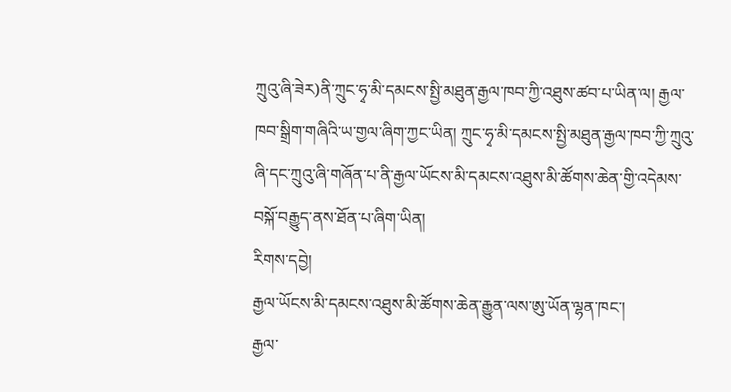ཀྲུའུ་ཞི་ཟེར)ནི་ཀྲུང་ཧྭ་མི་དམངས་སྤྱི་མཐུན་རྒྱལ་ཁབ་ཀྱི་འཐུས་ཚབ་པ་ཡིན་ལ། རྒྱལ་ཁབ་སྒྲིག་གཞིའི་ཡ་གྱལ་ཞིག་ཀྱང་ཡིན། ཀྲུང་ཧྭ་མི་དམངས་སྤྱི་མཐུན་རྒྱལ་ཁབ་ཀྱི་ཀྲུའུ་ཞི་དང་ཀྲུའུ་ཞི་གཞོན་པ་ནི་རྒྱལ་ཡོངས་མི་དམངས་འཐུས་མི་ཚོགས་ཆེན་གྱི་འདེམས་བསྐོ་བརྒྱུད་ནས་ཐོན་པ་ཞིག་ཡིན།
རིགས་དབྱེ།
རྒྱལ་ཡོངས་མི་དམངས་འཐུས་མི་ཚོགས་ཆེན་རྒྱུན་ལས་ཨུ་ཡོན་ལྷན་ཁང་།
རྒྱལ་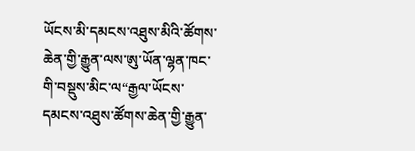ཡོངས་མི་དམངས་འཐུས་མིའི་ཚོགས་ཆེན་གྱི་རྒྱུན་ལས་ཨུ་ཡོན་ལྷན་ཁང་གི་བསྡུས་མིང་ལ“རྒྱལ་ཡོངས་དམངས་འཐུས་ཚོགས་ཆེན་གྱི་རྒྱུན་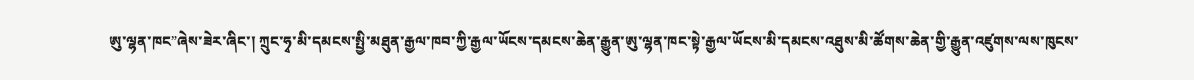ཨུ་ལྷན་ཁང”ཞེས་ཟེར་ཞིང་། ཀྲུང་ཧྭ་མི་དམངས་སྤྱི་མཐུན་རྒྱལ་ཁབ་ཀྱི་རྒྱལ་ཡོངས་དམངས་ཆེན་རྒྱུན་ཨུ་ལྷན་ཁང་སྟེ་རྒྱལ་ཡོངས་མི་དམངས་འཐུས་མི་ཚོགས་ཆེན་གྱི་རྒྱུན་འཛུགས་ལས་ཁུངས་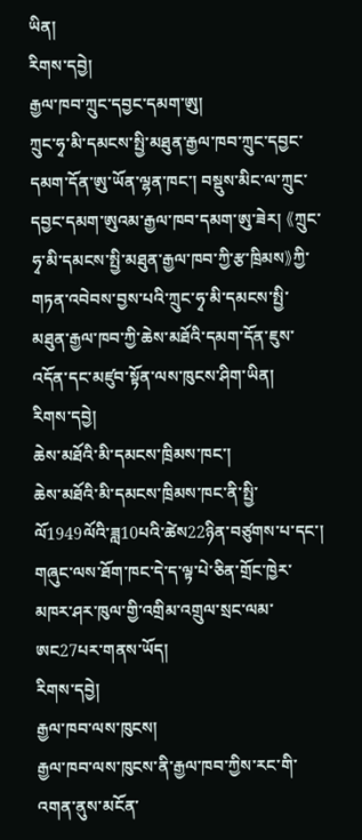ཡིན།
རིགས་དབྱེ།
རྒྱལ་ཁབ་ཀྲུང་དབྱང་དམག་ཨུ།
ཀྲུང་ཧྭ་མི་དམངས་སྤྱི་མཐུན་རྒྱལ་ཁབ་ཀྲུང་དབྱང་དམག་དོན་ཨུ་ཡོན་ལྷན་ཁང་། བསྡུས་མིང་ལ་ཀྲུང་དབྱང་དམག་ཨུའམ་རྒྱལ་ཁབ་དམག་ཨུ་ཟེར། 《ཀྲུང་ཧྭ་མི་དམངས་སྤྱི་མཐུན་རྒྱལ་ཁབ་ཀྱི་རྩ་ཁྲིམས》ཀྱི་གཏན་འབེབས་བྱས་པའི་ཀྲུང་ཧྭ་མི་དམངས་སྤྱི་མཐུན་རྒྱལ་ཁབ་ཀྱི་ཆེས་མཐོའི་དམག་དོན་ཇུས་འདོན་དང་མཛུབ་སྟོན་ལས་ཁུངས་ཤིག་ཡིན།
རིགས་དབྱེ།
ཆེས་མཐོའི་མི་དམངས་ཁྲིམས་ཁང་།
ཆེས་མཐོའི་མི་དམངས་ཁྲིམས་ཁང་ནི་སྤྱི་ལོ1949ལོའི་ཟླ10པའི་ཚེས22ཉིན་བཙུགས་པ་དང་། གཞུང་ལས་ཐོག་ཁང་དེ་ད་ལྟ་པེ་ཅིན་གྲོང་ཁྱེར་མཁར་ཤར་ཁུལ་གྱི་འགྲིམ་འགྲུལ་སྲང་ལམ་ཨང27པར་གནས་ཡོད།
རིགས་དབྱེ།
རྒྱལ་ཁབ་ལས་ཁུངས།
རྒྱལ་ཁབ་ལས་ཁུངས་ནི་རྒྱལ་ཁབ་ཀྱིས་རང་གི་འགན་ནུས་མངོན་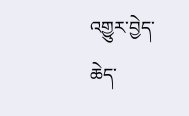འགྱུར་བྱེད་ཆེད་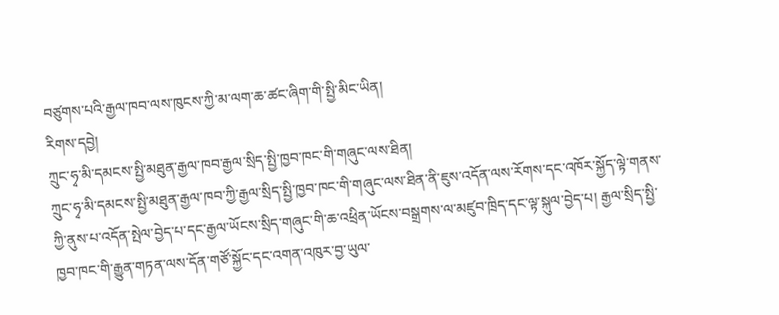བཙུགས་པའི་རྒྱལ་ཁབ་ལས་ཁུངས་ཀྱི་མ་ལག་ཆ་ཚང་ཞིག་གི་སྤྱི་མིང་ཡིན།
རིགས་དབྱེ།
ཀྲུང་ཧྭ་མི་དམངས་སྤྱི་མཐུན་རྒྱལ་ཁབ་རྒྱལ་སྲིད་སྤྱི་ཁྱབ་ཁང་གི་གཞུང་ལས་ཐིན།
ཀྲུང་ཧྭ་མི་དམངས་སྤྱི་མཐུན་རྒྱལ་ཁབ་ཀྱི་རྒྱལ་སྲིད་སྤྱི་ཁྱབ་ཁང་གི་གཞུང་ལས་ཐིན་ནི་ཇུས་འདོན་ལས་རོགས་དང་འཁོར་སྐྱོད་ལྟེ་གནས་ཀྱི་ནུས་པ་འདོན་སྤེལ་བྱེད་པ་དང་རྒྱལ་ཡོངས་སྲིད་གཞུང་གི་ཆ་འཕྲིན་ཡོངས་བསྒྲགས་ལ་མཛུབ་ཁྲིད་དང་ལྟ་སྐུལ་བྱེད་པ། རྒྱལ་སྲིད་སྤྱི་ཁྱབ་ཁང་གི་རྒྱུན་གཏན་ལས་དོན་གཙོ་སྐྱོང་དང་འགན་འཁུར་བྱ་ཡུལ་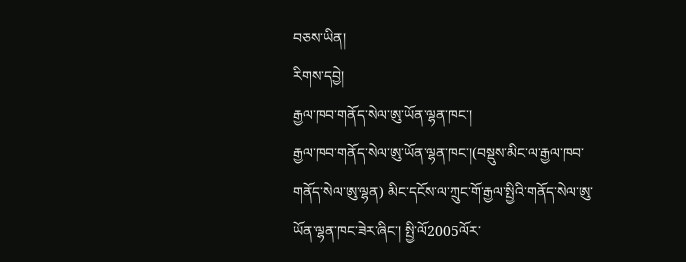བཅས་ཡིན།
རིགས་དབྱེ།
རྒྱལ་ཁབ་གནོད་སེལ་ཨུ་ཡོན་ལྷན་ཁང་།
རྒྱལ་ཁབ་གནོད་སེལ་ཨུ་ཡོན་ལྷན་ཁང་།(བསྡུས་མིང་ལ་རྒྱལ་ཁབ་གནོད་སེལ་ཨུ་ལྷན) མིང་དངོས་ལ་ཀྲུང་གོ་རྒྱལ་སྤྱིའི་གནོད་སེལ་ཨུ་ཡོན་ལྷན་ཁང་ཟེར་ཞིང་། སྤྱི་ལོ2005ལོར་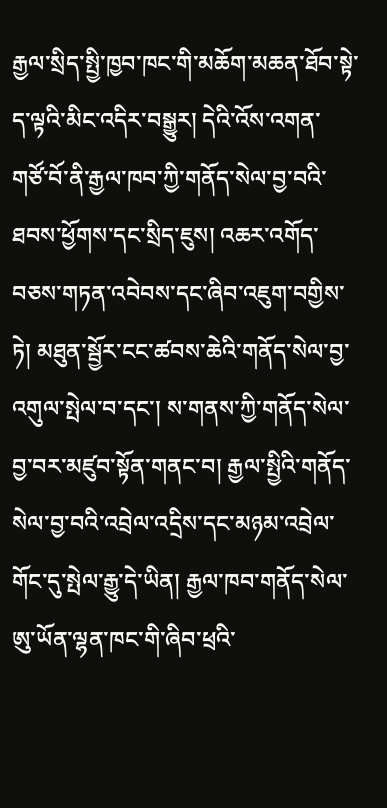རྒྱལ་སྲིད་སྤྱི་ཁྱབ་ཁང་གི་མཆོག་མཆན་ཐོབ་སྟེ་ད་ལྟའི་མིང་འདིར་བསྒྱུར། དེའི་འོས་འགན་གཙོ་བོ་ནི་རྒྱལ་ཁབ་ཀྱི་གནོད་སེལ་བྱ་བའི་ཐབས་ཕྱོགས་དང་སྲིད་ཇུས། འཆར་འགོད་བཅས་གཏན་འབེབས་དང་ཞིབ་འཇུག་བགྱིས་ཏེ། མཐུན་སྦྱོར་ངང་ཚབས་ཆེའི་གནོད་སེལ་བྱ་འགུལ་སྤེལ་བ་དང་། ས་གནས་ཀྱི་གནོད་སེལ་བྱ་བར་མཛུབ་སྟོན་གནང་བ། རྒྱལ་སྤྱིའི་གནོད་སེལ་བྱ་བའི་འབྲེལ་འདྲིས་དང་མཉམ་འབྲེལ་གོང་དུ་སྤེལ་རྒྱུ་དེ་ཡིན། རྒྱལ་ཁབ་གནོད་སེལ་ཨུ་ཡོན་ལྷན་ཁང་གི་ཞིབ་ཕྲའི་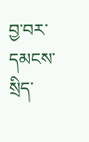བྱ་བར་དམངས་སྲིད་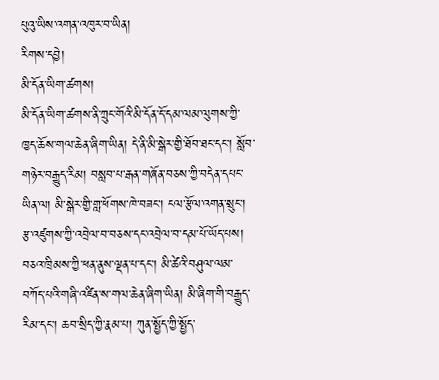པུའུ་ཡིས་འགན་འཁུར་བ་ཡིན།
རིགས་དབྱེ།
མི་དོན་ཡིག་ཚགས།
མི་དོན་ཡིག་ཚགས་ནི་ཀྲུང་གོའི་མི་དོན་དོ་དམ་ལམ་ལུགས་ཀྱི་ཁྱད་ཆོས་གལ་ཆེན་ཞིག་ཡིན། དེ་ནི་མི་སྒེར་གྱི་ཐོབ་ཐང་དང་། སློབ་གཉེར་བརྒྱུད་རིམ། བསླབ་པ་རྒན་གཞོན་བཅས་ཀྱི་བདེན་དཔང་ཡིན་ལ། མི་སྒེར་གྱི་གླ་ཕོགས་ཁེ་བཟང་། ངལ་རྩོལ་འགན་སྲུང་། རྩ་འཛུགས་ཀྱི་འབྲེལ་བ་བཅས་དང་འབྲེལ་བ་དམ་པོ་ཡོད་པས། བཅའ་ཁྲིམས་ཀྱི་ཕན་ནུས་ལྡན་པ་དང་། མི་ཚེའི་བཤུལ་ལམ་བཀོད་པའི་གཞི་འཛིན་ས་གལ་ཆེན་ཞིག་ཡིན། མི་ཞིག་གི་བརྒྱུད་རིམ་དང་། ཆབ་སྲིད་ཀྱི་རྣམ་པ། ཀུན་སྤྱོད་ཀྱི་སྤྱོད་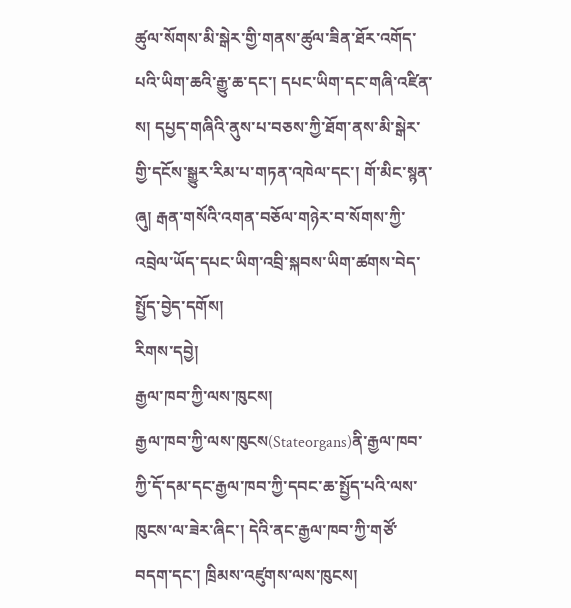ཚུལ་སོགས་མི་སྒེར་གྱི་གནས་ཚུལ་ཟིན་ཐོར་འགོད་པའི་ཡིག་ཆའི་རྒྱུ་ཆ་དང་། དཔང་ཡིག་དང་གཞི་འཛིན་ས། དཔྱད་གཞིའི་ནུས་པ་བཅས་ཀྱི་ཐོག་ནས་མི་སྒེར་གྱི་དངོས་སྒྱུར་རིམ་པ་གཏན་འཁེལ་དང་། གོ་མིང་སྙན་ཞུ། རྒན་གསོའི་འགན་བཅོལ་གཉེར་བ་སོགས་ཀྱི་འབྲེལ་ཡོད་དཔང་ཡིག་འབྲི་སྐབས་ཡིག་ཚགས་བེད་སྤྱོད་བྱེད་དགོས།
རིགས་དབྱེ།
རྒྱལ་ཁབ་ཀྱི་ལས་ཁུངས།
རྒྱལ་ཁབ་ཀྱི་ལས་ཁུངས(Stateorgans)ནི་རྒྱལ་ཁབ་ཀྱི་དོ་དམ་དང་རྒྱལ་ཁབ་ཀྱི་དབང་ཆ་སྤྱོད་པའི་ལས་ཁུངས་ལ་ཟེར་ཞིང་། དེའི་ནང་རྒྱལ་ཁབ་ཀྱི་གཙོ་བདག་དང་། ཁྲིམས་འཛུགས་ལས་ཁུངས།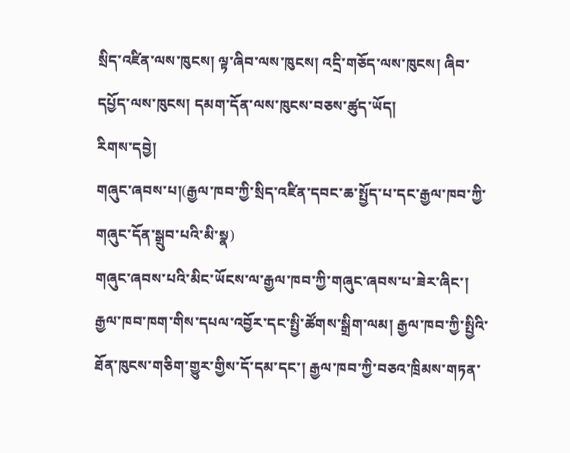སྲིད་འཛིན་ལས་ཁུངས། ལྟ་ཞིབ་ལས་ཁུངས། འདྲི་གཅོད་ལས་ཁུངས། ཞིབ་དཔྱོད་ལས་ཁུངས། དམག་དོན་ལས་ཁུངས་བཅས་ཚུད་ཡོད།
རིགས་དབྱེ།
གཞུང་ཞབས་པ།(རྒྱལ་ཁབ་ཀྱི་སྲིད་འཛིན་དབང་ཆ་སྤྱོད་པ་དང་རྒྱལ་ཁབ་ཀྱི་གཞུང་དོན་སྒྲུབ་པའི་མི་སྣ)
གཞུང་ཞབས་པའི་མིང་ཡོངས་ལ་རྒྱལ་ཁབ་ཀྱི་གཞུང་ཞབས་པ་ཟེར་ཞིང་། རྒྱལ་ཁབ་ཁག་གིས་དཔལ་འབྱོར་དང་སྤྱི་ཚོགས་སྒྲིག་ལམ། རྒྱལ་ཁབ་ཀྱི་སྤྱིའི་ཐོན་ཁུངས་གཅིག་གྱུར་གྱིས་དོ་དམ་དང་། རྒྱལ་ཁབ་ཀྱི་བཅའ་ཁྲིམས་གཏན་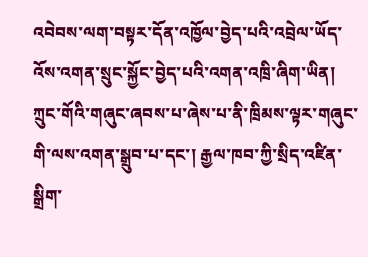འབེབས་ལག་བསྟར་དོན་འཁྱོལ་བྱེད་པའི་འབྲེལ་ཡོད་འོས་འགན་སྲུང་སྐྱོང་བྱེད་པའི་འགན་འཁྲི་ཞིག་ཡིན། ཀྲུང་གོའི་གཞུང་ཞབས་པ་ཞེས་པ་ནི་ཁྲིམས་ལྟར་གཞུང་གི་ལས་འགན་སྒྲུབ་པ་དང་། རྒྱལ་ཁབ་ཀྱི་སྲིད་འཛིན་སྒྲིག་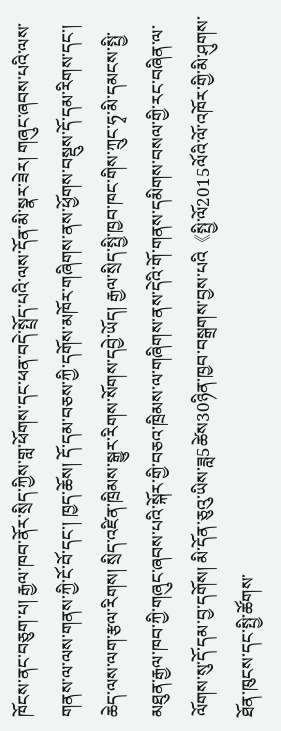ཁོངས་ནང་བཅུག་པ། རྒྱལ་ཁབ་ནོར་སྲིད་ཀྱིས་གླ་ཕོགས་དང་ཕན་བདེ་སྤྲོད་པའི་ལས་དོན་མི་སྣར་ཟེར། གཞུང་ཞབས་པའི་ལས་གནས་ལ་ལས་གནས་ཀྱི་ངོ་བོ་དང་། ཁྱད་ཆོས། དོ་དམ་བཅས་ཀྱི་དགོས་མཁོར་གཞིགས་ནས་ཕྱོགས་བསྡུས་དོ་དམ་རིགས་དང་། ཆེད་ལས་ལག་རྩལ་རིགས། སྲིད་འཛིན་ཁྲིམས་སྒྱུར་རིགས་སོགས་དབྱེ་ཡོད། རྒྱལ་སྲིད་སྤྱི་ཁྱབ་ཁང་གིས་ཀྲུང་ཧྭ་མི་དམངས་སྤྱི་མཐུན་རྒྱལ་ཁབ་ཀྱི་གཞུང་ཞབས་པའི་སྐོར་གྱི་བཅའ་ཁྲིམས་ལ་གཞིགས་ནས་དེའི་གོ་གནས་དམིགས་བསལ་གྱི་རང་བཞིན་ལ་ལོགས་སུ་དོ་དམ་བྱ་དགོས། མི་དོན་ཅུའུ་ཡིས་ཟླ5ཚེས30ཉིན་ཁྱབ་བསྒྲགས་བྱས་པའི《སྤྱི་ལོ2015ལོའི་ལོ་འཁོར་གྱི་མི་ཤུགས་ཐོན་ཁུངས་དང་སྤྱི་ཚོགས་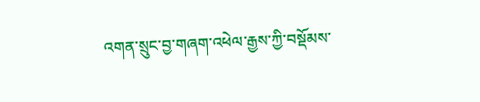འགན་སྲུང་བྱ་གཞག་འཕེལ་རྒྱས་ཀྱི་བསྡོམས་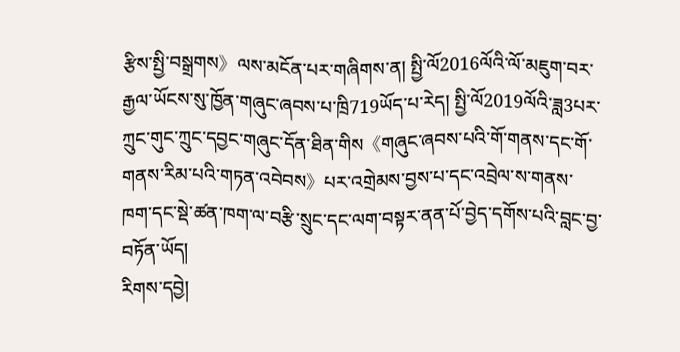རྩིས་སྤྱི་བསྒྲགས》ལས་མངོན་པར་གཞིགས་ན། སྤྱི་ལོ2016ལོའི་ལོ་མཇུག་བར་རྒྱལ་ཡོངས་སུ་ཁྱོན་གཞུང་ཞབས་པ་ཁྲི719ཡོད་པ་རེད། སྤྱི་ལོ2019ལོའི་ཟླ3པར་ཀྲུང་གུང་ཀྲུང་དབྱང་གཞུང་དོན་ཐིན་གིས《གཞུང་ཞབས་པའི་གོ་གནས་དང་གོ་གནས་རིམ་པའི་གཏན་འབེབས》པར་འགྲེམས་བྱས་པ་དང་འབྲེལ་ས་གནས་ཁག་དང་སྡེ་ཚན་ཁག་ལ་བརྩི་སྲུང་དང་ལག་བསྟར་ནན་པོ་བྱེད་དགོས་པའི་བླང་བྱ་བཏོན་ཡོད།
རིགས་དབྱེ།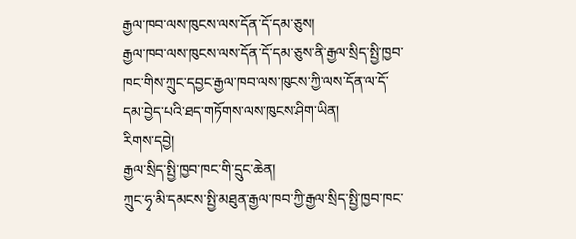རྒྱལ་ཁབ་ལས་ཁུངས་ལས་དོན་དོ་དམ་ཅུས།
རྒྱལ་ཁབ་ལས་ཁུངས་ལས་དོན་དོ་དམ་ཅུས་ནི་རྒྱལ་སྲིད་སྤྱི་ཁྱབ་ཁང་གིས་ཀྲུང་དབྱང་རྒྱལ་ཁབ་ལས་ཁུངས་ཀྱི་ལས་དོན་ལ་དོ་དམ་བྱེད་པའི་ཐད་གཏོགས་ལས་ཁུངས་ཤིག་ཡིན།
རིགས་དབྱེ།
རྒྱལ་སྲིད་སྤྱི་ཁྱབ་ཁང་གི་དྲུང་ཆེན།
ཀྲུང་ཧྭ་མི་དམངས་སྤྱི་མཐུན་རྒྱལ་ཁབ་ཀྱི་རྒྱལ་སྲིད་སྤྱི་ཁྱབ་ཁང་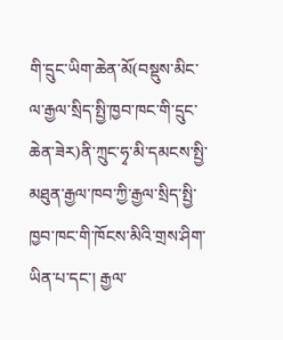གི་དྲུང་ཡིག་ཆེན་མོ(བསྡུས་མིང་ལ་རྒྱལ་སྲིད་སྤྱི་ཁྱབ་ཁང་གི་དྲུང་ཆེན་ཟེར)ནི་ཀྲུང་ཧྭ་མི་དམངས་སྤྱི་མཐུན་རྒྱལ་ཁབ་ཀྱི་རྒྱལ་སྲིད་སྤྱི་ཁྱབ་ཁང་གི་ཁོངས་མིའི་གྲས་ཤིག་ཡིན་པ་དང་། རྒྱལ་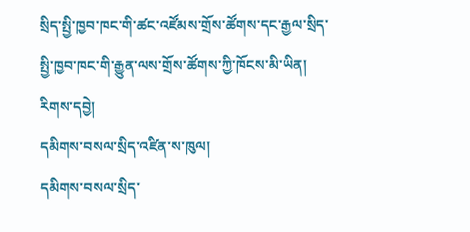སྲིད་སྤྱི་ཁྱབ་ཁང་གི་ཚང་འཛོམས་གྲོས་ཚོགས་དང་རྒྱལ་སྲིད་སྤྱི་ཁྱབ་ཁང་གི་རྒྱུན་ལས་གྲོས་ཚོགས་ཀྱི་ཁོངས་མི་ཡིན།
རིགས་དབྱེ།
དམིགས་བསལ་སྲིད་འཛིན་ས་ཁུལ།
དམིགས་བསལ་སྲིད་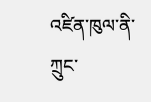འཛིན་ཁུལ་ནི་ཀྲུང་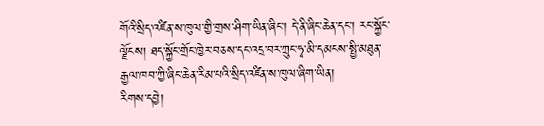གོའི་སྲིད་འཛིན་ས་ཁུལ་གྱི་གྲས་ཤིག་ཡིན་ཞིང་། དེ་ནི་ཞིང་ཆེན་དང་། རང་སྐྱོང་ལྗོངས། ཐད་སྐྱོང་གྲོང་ཁྱེར་བཅས་དང་འདྲ་བར་ཀྲུང་ཧྭ་མི་དམངས་སྤྱི་མཐུན་རྒྱལ་ཁབ་ཀྱི་ཞིང་ཆེན་རིམ་པའི་སྲིད་འཛིན་ས་ཁུལ་ཞིག་ཡིན།
རིགས་དབྱེ།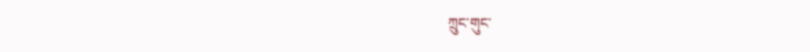ཀྲུང་གུང་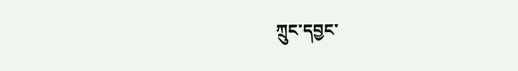ཀྲུང་དབྱང་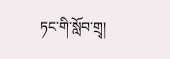ཏང་གི་སློབ་གྲྭ།